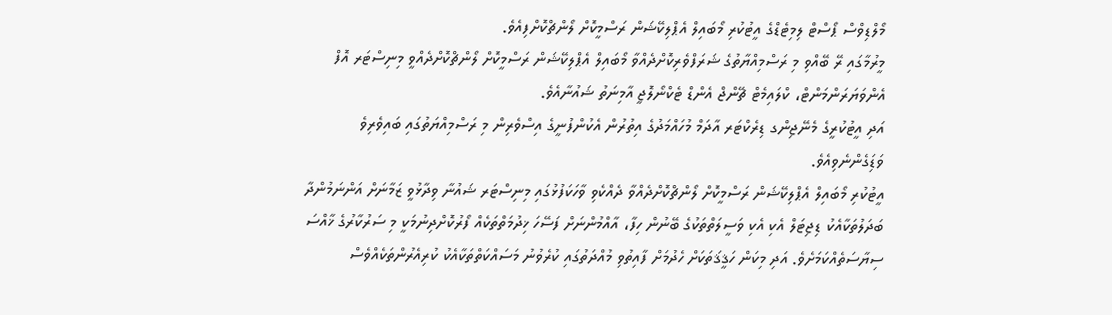މޯލްޑިވްސް ޕޯސްޓް ލިމިޓެޑްގެ އީޓުކުރި މޯބައިލް އެޕްލިކޭޝަން ރަސްމީކޮށް ލޯންޗްކޮށްފިއެވެ.
މީރުމާގައި ރޭ ބޭއްވި މި ރަސްމިއްޔާތުގެ ޝަރަފްވެރިކޮށްދެއްވާ މޯބައިލް އެޕްލިކޭޝަން ރަސްމީކޮށް ލޯންޗްކޮށްދެއްވީ މިނިސްޓަރ އޮފް އެންވަޔަރަންމަންޓް، ކްލައިމެޓް ޗޭންޖް އެންޑް ޓެކްނޯލޮޖީ އާމިނަތު ޝައުނާއެވެ.
އަދި އީޓުކުރީގެ މެނޭޖިންގ ޑިރެކްޓަރ އާދަމް މުހައްމަދުގެ އިތުރުން އެކުންފުނީގެ އިސްވެރިން މި ރަސްމިއްޔަތުގައި ބައިވެރިވެ ވަޑަިގެންނެވިއެވެ.
އީޓުކުރި މޯބައިލް އެޕްލިކޭޝަން ރަސްމީކޮށް ލޯންޗްކޮށްދެއްވާ ދެއްކެވި ވާހަކަފުޅުގައި މިނިސްޓަރ ޝައުނާ ވިދާޅުވީ ޒަމާނަށް އަންނަމުންދާ ބަދަލުތަކާއެކު ޑިޖިޓަލް އެކި އެކި ވަސީލަތްތަކުގެ ބޭނުން ހިފާ، އާއްމުންނަށް ފަސޭހަ ޚިދުމަތްތަކެއް ފޯރުކޮށްދިނުމަކީ މި ސަރުކާރުގެ ޚާއްސަ ސިޔާސަތެއްކަމަށެވެ. އަދި މިކަން ހަޤީޤަތަކަށް ހެދުމަށް ފާއިތުވި މުއްދަތުގައި ކުރެވުނު މަސައްކަތްތަކާއެކު ކުރިއެރުންތަކެއްވެސް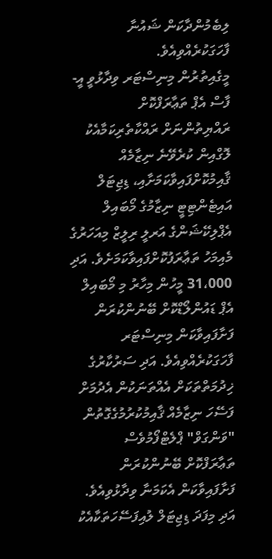ލިބެމުންދާކަން ޝައުނާ ފާހަގަކުރެއްވިއެވެ.
މީގެއިތުރުން މިނިސްޓަރ ވިދާޅުވީ އީ-ފާސް އެޕް ތަޢާރަފްކޮށް ރައްޔިތުންނަށް ރައްކާތެރިކަމާއެކު ލޮގްއިން ކުރެވޭނެ ނިޒާމެއް ޤާއިމުކޮށްފައިވާކަމަށާއި، ޑިޖިޓަލް އައިޓެންޓިޓީ ނިޒާމުގެ މޯބައިލް އެޕްލިކޭޝަންގެ އަރލީ ރިލީޒް މިއަހަރުގެ މެއިމަހު ތަޢާރަފުކޮށްފައިވާކަމަށެވެ. އަދި 31،000 މީހުން މިހާރު މި މޯބައިލް އެޕް ޑައުންލޯޑްކޮށް ބޭނުންކުރަން ފަށާފައިވާކަން މިނިސްޓަރ ފާހަގަކުރެއްވިއެވެ. އަދި ސަރުކާރުގެ ޚިދުމަތްތަކަށް އެއްތަނަކުން އެދުމަށް ފަސޭހަ ނިޒާމެއް ޤާއިމުކުރުމުގެގޮތުން "ވަންގަވް" ޕްލެޓްފޯމުވެސް ތަޢާރަފްކޮށް ބޭނުންކުރަން ފަށާފައިވާކަން އެކަމަނާ ވިދާޅުވިއެވެ.
އަދި މިފަދަ ޑިޖިޓަލް ލުއިފަސޭހަތަކާއެކު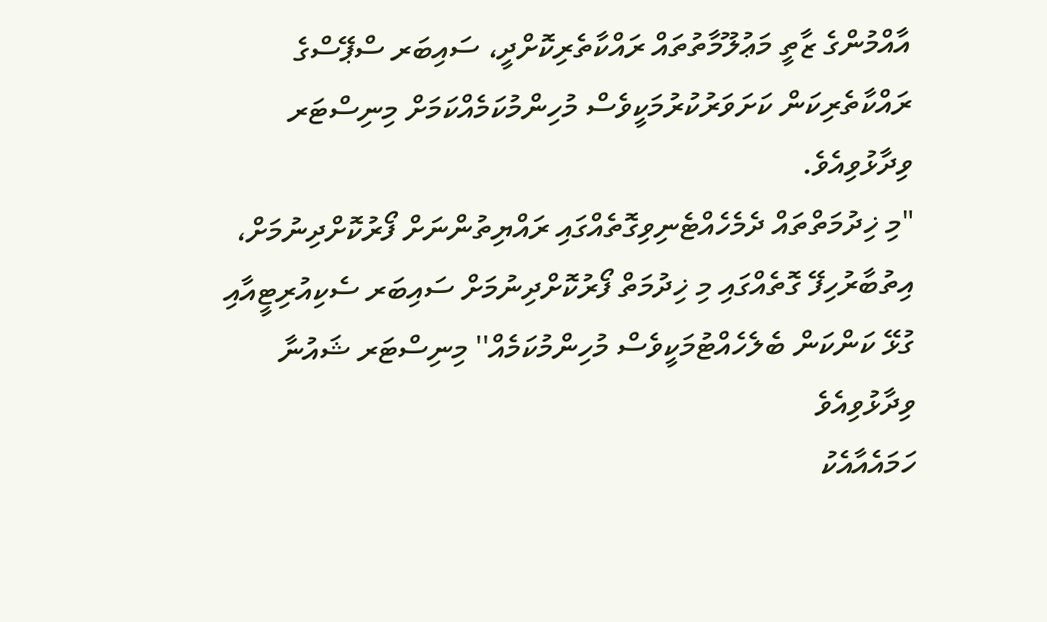އާއްމުންގެ ޒާތީ މަޢުލޫމާތުތައް ރައްކާތެރިކޮށްދީ، ސައިބަރ ސްޕޭސްގެ ރައްކާތެރިކަން ކަށަވަރުކުރުމަކީވެސް މުހިންމުކަމެއްކަމަށް މިނިސްޓަރ ވިދާޅުވިއެވެ.
"މި ޚިދުމަތްތައް ދެމެހެއްޓެނިވިގޮތެއްގައި ރައްޔިތުންނަށް ފޯރުކޮށްދިނުމަށް، އިތުބާރުހިފޭ ގޮތެއްގައި މި ޚިދުމަތް ފޯރުކޮށްދިނުމަށް ސައިބަރ ސެކިއުރިޓީއާއި ގުޅޭ ކަންކަން ބެލެހެއްޓުމަކީވެސް މުހިންމުކަމެއް'' މިނިސްޓަރ ޝައުނާ ވިދާޅުވިއެވެ
ހަމައެއާއެކު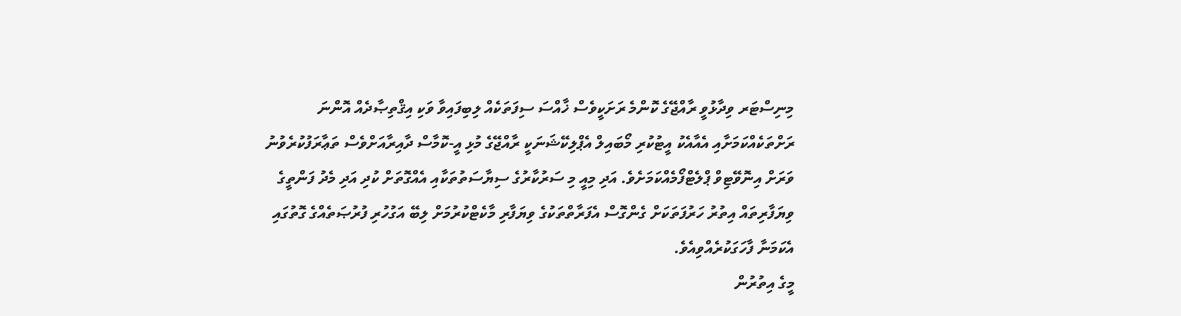މިނިސްޓަރ ވިދާޅުވީ ރާއްޖޭގެ ކޮންމެ ރަށަކީވެސް ޚާއްސަ ސިފަތަކެއް ލިބިފައިވާ ވަކި އިޤްތިޞާދެއް އޮންނަ ރަށްތަކެއްކަމަށާއި އެއާއެކު އީޓުކުރި މޯބައިލް އެޕްލިކޭޝަނަކީ ރާއްޖޭގެ މުޅި އީ-ކޮމާސް ދާއިރާއަށްވެސް ތަޢާރަފުކުރެވުނު ވަރަށް އިނޮވޭޓިވް ޕްލެޓްފޯމެއްކަމަށެވެ. އަދި މިއީ މި ސަރުކާރުގެ ސިޔާސަތުތަކާއި އެއްގޮތަށް ކުދި އަދި މެދު ފަންތީގެ ވިޔަފާރިތައް އިތުރު ހަރުފަތަކަށް ގެންގޮސް އެފަރާތްތަކުގެ ވިޔަފާރި މާކެޓްކުރުމަށް ލިބޭ އަގުހުރި ފުރުޞަތެއްގެ ގޮތުގައި އެކަމަނާ ފާހަގަކުރެއްވިއެވެ.
މީގެ އިތުރުން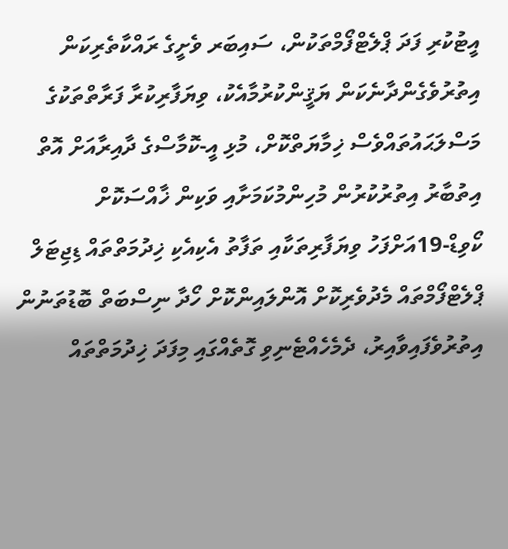އީޓުކުރި ފަދަ ޕްލެޓްފޯމްތަކުން، ސައިބަރ ވެށީގެ ރައްކާތެރިކަން އިތުރުވެގެންދާނެކަން ޔަޤީންކުރުމާއެކު، ވިޔަފާރިކުރާ ފަރާތްތަކުގެ މަސްލަޙައުތައްވެސް ޚިމާޔަތްކޮށް، މުޅި އީ-ކޮމާސްގެ ދާއިރާއަށް އޮތް އިތުބާރު އިތުރުކުރުން މުހިންމުކަމަށާއި ވަކިން ޚާއްސަކޮށް ކޯވިޑް-19އަށްފަހު ވިޔަފާރިތަކާއި ތަފާތު އެކިއެކި ޚިދުމަތްތައް ޑިޖިޓަލް ޕްލެޓްފޯމްތައް މެދުވެރިކޮށް އޮންލައިންކޮށް ހޯދާ ނިސްބަތް ބޮޑުތަނުން އިތުރުވެފައިވާއިރު، ދެމެހެއްޓެނިވި ގޮތެއްގައި މިފަދަ ޚިދުމަތްތައް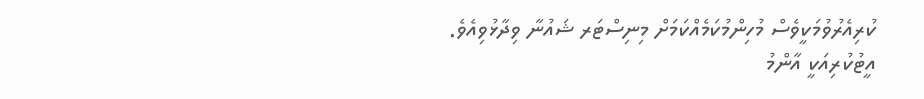ކުރިއެރުވުމަކީވެސް މުހިންމުކަމެއްކަމަށް މިނިސްޓަރ ޝައުނާ ވިދާޅުވިއެވެ.
އީޓުކުރިއަކީ އާންމު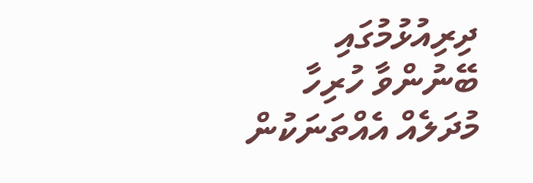ދިރިއުޅުމުގައި ބޭނުންވާ ހުރިހާ މުދަލެއް އެއްތަނަކުން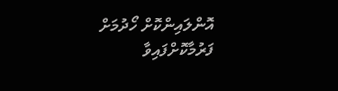އޮންލައިންކޮށް ހޯދުމަށް ފަރުމާކޮށްފައިވާ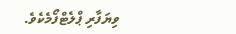ވިޔަފާރި ޕްލެޓްފޯމެކެވެ.